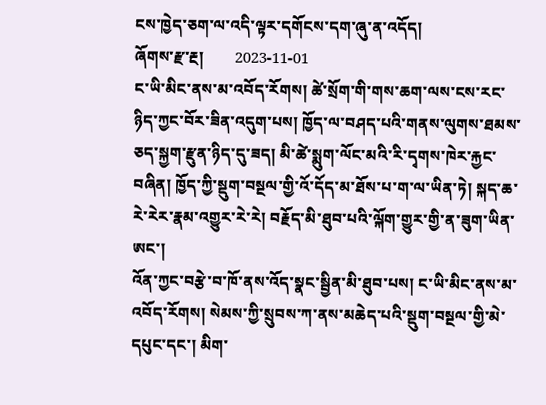ངས་ཁྱེད་ཅག་ལ་འདི་ལྟར་དགོངས་དག་ཞུ་ན་འདོད།
ཞོགས་རྫ་རྔ།        2023-11-01
ང་ཡི་མིང་ནས་མ་འབོད་རོགས། ཚེ་སྲོག་གི་གས་ཆག་ལས་ངས་རང་ཉིད་ཀྱང་བོར་ཟིན་འདུག་པས། ཁྱོད་ལ་བཤད་པའི་གནས་ལུགས་ཐམས་ཅད་སྐྱག་རྫུན་ཉིད་དུ་ཟད། མི་ཚེ་སྨུག་ལོང་མའི་རི་དྭགས་ཁེར་རྐྱང་བཞིན། ཁྱོད་ཀྱི་སྡུག་བསྔལ་གྱི་འོ་དོད་མ་ཐོས་པ་ག་ལ་ཡིན་ཏེ། སྐད་ཆ་རེ་རེར་རྣམ་འགྱུར་རེ་རེ། བརྗོད་མི་ཐུབ་པའི་ལྐོག་གྱུར་གྱི་ན་ཟུག་ཡིན་ཨང་།
འོན་ཀྱང་བརྩེ་བ་ཁོ་ནས་འོད་སྣང་སྦྱིན་མི་ཐུབ་པས། ང་ཡི་མིང་ནས་མ་འབོད་རོགས། སེམས་ཀྱི་སྲུབས་ཀ་ནས་མཆེད་པའི་སྡུག་བསྔལ་གྱི་མེ་དཔུང་དང་། མིག་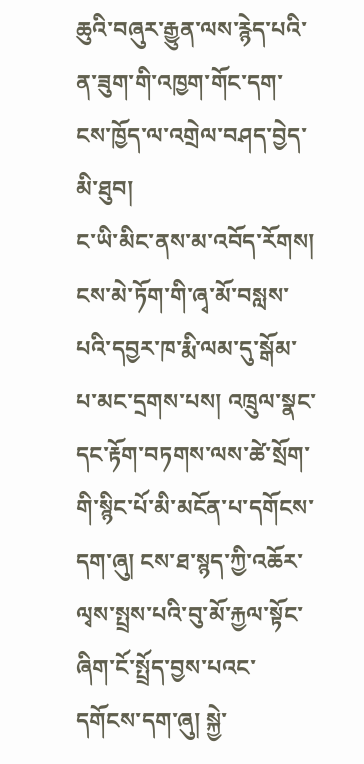ཆུའི་བཞུར་རྒྱུན་ལས་རྙེད་པའི་ན་ཟུག་གི་འཁྱག་གོང་དག་ངས་ཁྱོད་ལ་འགྲེལ་བཤད་བྱེད་མི་ཐུབ།
ང་ཡི་མིང་ནས་མ་འབོད་རོགས། ངས་མེ་ཏོག་གི་ཞྭ་མོ་བསླས་པའི་དབྱར་ཁ་རྨི་ལམ་དུ་སྒོམ་པ་མང་དྲགས་པས། འཁྲུལ་སྣང་དང་རྟོག་བཏགས་ལས་ཚེ་སྲོག་གི་སྙིང་པོ་མི་མངོན་པ་དགོངས་དག་ཞུ། ངས་ཐ་སྙད་ཀྱི་འཆོར་ལྭས་སྤྲས་པའི་བུ་མོ་རྐྱལ་སྟོང་ཞིག་ངོ་སྤྲོད་བྱས་པའང་དགོངས་དག་ཞུ། སྐྱེ་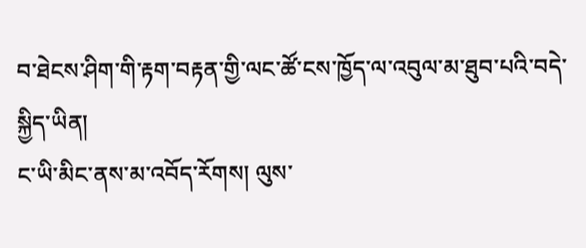བ་ཐེངས་ཤིག་གི་རྟག་བརྟན་གྱི་ལང་ཚོ་ངས་ཁྱོད་ལ་འབུལ་མ་ཐུབ་པའི་བདེ་སྐྱིད་ཡིན།
ང་ཡི་མིང་ནས་མ་འབོད་རོགས། ལུས་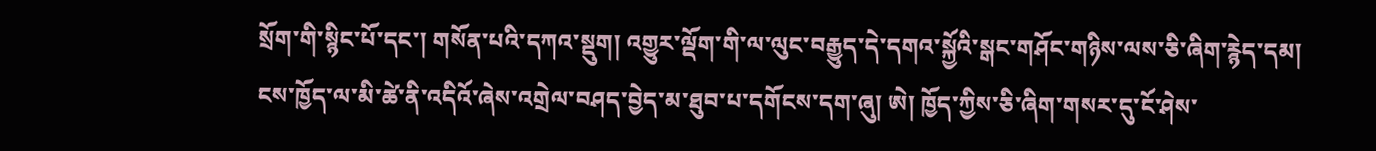སྲོག་གི་སྙིང་པོ་དང་། གསོན་པའི་དཀའ་སྡུག། འགྱུར་ལྡོག་གི་ལ་ལུང་བརྒྱུད་དེ་དགའ་སྐྱོའི་སྒང་གཤོང་གཉིས་ལས་ཅི་ཞིག་རྙེད་དམ། ངས་ཁྱོད་ལ་མི་ཚེ་ནི་འདིའོ་ཞེས་འགྲེལ་བཤད་བྱེད་མ་ཐུབ་པ་དགོངས་དག་ཞུ། ཨེ། ཁྱོད་ཀྱིས་ཅི་ཞིག་གསར་དུ་ངོ་ཤེས་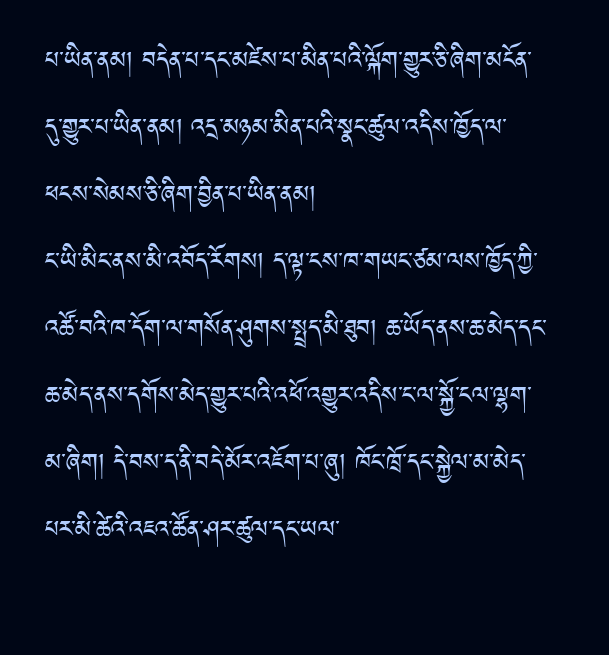པ་ཡིན་ནམ། བདེན་པ་དང་མཛེས་པ་མིན་པའི་ལྐོག་གྱུར་ཅི་ཞིག་མངོན་དུ་གྱུར་པ་ཡིན་ནམ། འདྲ་མཉམ་མིན་པའི་སྣང་ཚུལ་འདིས་ཁྱོད་ལ་ཕངས་སེམས་ཅི་ཞིག་བྱིན་པ་ཡིན་ནམ།
ང་ཡི་མིང་ནས་མི་འབོད་རོགས། ད་ལྟ་ངས་ཁ་གཡང་ཙམ་ལས་ཁྱོད་ཀྱི་འཚོ་བའི་ཁ་དོག་ལ་གསོན་ཤུགས་སྤྲད་མི་ཐུབ། ཆ་ཡོད་ནས་ཆ་མེད་དང་ཆ་མེད་ནས་དགོས་མེད་གྱུར་པའི་འཕོ་འགྱུར་འདིས་ང་ལ་སྐྱོ་ངལ་ལྷག་མ་ཞིག། དེ་བས་ད་ནི་བདེ་མོར་འཇོག་པ་ཞུ། ཁོང་ཁྲོ་དང་སྐྱེལ་མ་མེད་པར་མི་ཚེའི་འཇའ་ཚོན་ཤར་ཚུལ་དང་ཡལ་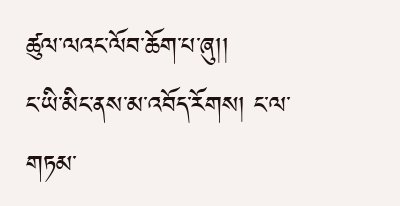ཚུལ་ལའང་ལོབ་ཆོག་པ་ཞུ།།
ང་ཡི་མིང་ནས་མ་འབོད་རོགས། ང་ལ་གཏམ་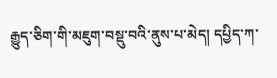རྒྱུད་ཅིག་གི་མཇུག་བསྡུ་བའི་ནུས་པ་མེད། དཔྱིད་ཀ་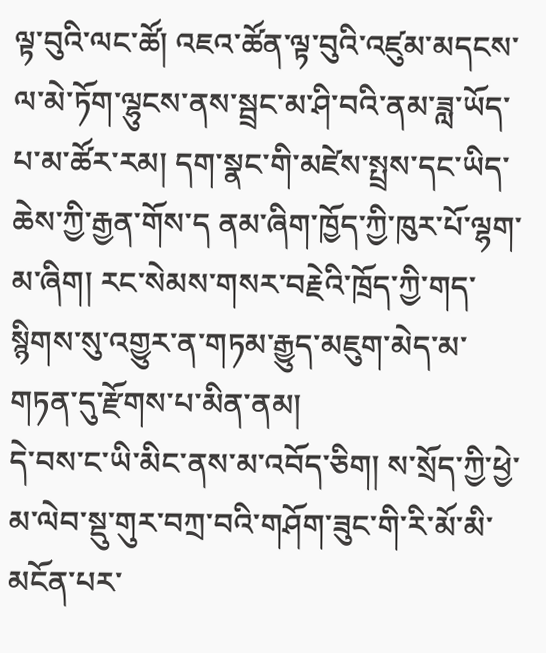ལྟ་བུའི་ལང་ཚོ། འཇའ་ཚོན་ལྟ་བུའི་འཛུམ་མདངས་ལ་མེ་ཏོག་ལྷུངས་ནས་སྦྲང་མ་ཤི་བའི་ནམ་ཟླ་ཡོད་པ་མ་ཚོར་རམ། དག་སྣང་གི་མཛེས་སྤྲས་དང་ཡིད་ཆེས་ཀྱི་རྒྱན་གོས་ད ནམ་ཞིག་ཁྱོད་ཀྱི་ཁུར་པོ་ལྷག་མ་ཞིག། རང་སེམས་གསར་བརྗེའི་ཁྲོད་ཀྱི་གད་སྙིགས་སུ་འགྱུར་ན་གཏམ་རྒྱུད་མཇུག་མེད་མ་གཏན་དུ་རྫོགས་པ་མིན་ནམ།
དེ་བས་ང་ཡི་མིང་ནས་མ་འབོད་ཅིག། ས་སྲོད་ཀྱི་ཕྱེ་མ་ལེབ་སྡུ་གུར་བཀྲ་བའི་གཤོག་ཟུང་གི་རི་མོ་མི་མངོན་པར་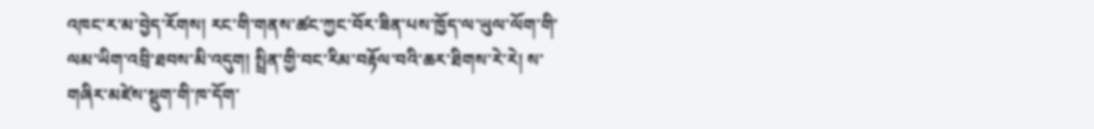འཁང་ར་མ་བྱེད་རོགས། རང་གི་གནས་ཚང་ཀྱང་བོར་ཟིན་པས་ཁྱོད་ལ་ཡུལ་ལོག་གི་ལམ་ཡིག་འབྲི་ཐབས་མི་འདུག། སྤྲིན་གྱི་བང་རིམ་བརྟོལ་བའི་ཆར་ཐིགས་རེ་རེ། ས་གཞིར་མཛེས་སྡུག་གི་ཁ་དོག་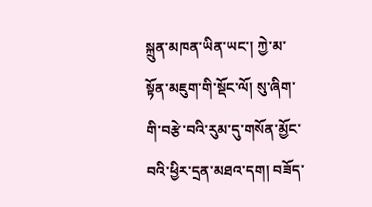སྐྲུན་མཁན་ཡིན་ཡང་། ཀྱེ་མ་སྟོན་མཇུག་གི་སྡོང་ལོ། སུ་ཞིག་གི་བརྩེ་བའི་རུམ་དུ་གསོན་མྱོང་བའི་ཕྱིར་དྲན་མཐའ་དག། བཟོད་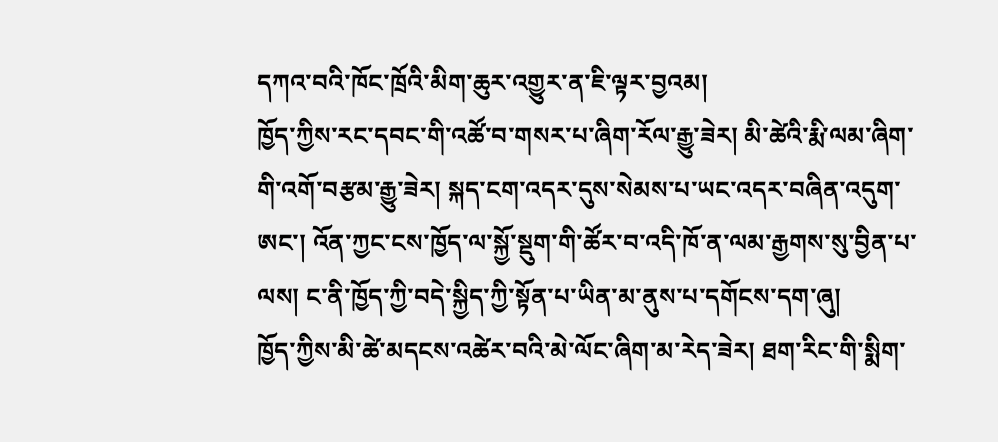དཀའ་བའི་ཁོང་ཁྲོའི་མིག་ཆུར་འགྱུར་ན་ཇི་ལྟར་བྱའམ།
ཁྱོད་ཀྱིས་རང་དབང་གི་འཚོ་བ་གསར་པ་ཞིག་རོལ་རྒྱུ་ཟེར། མི་ཚེའི་རྨི་ལམ་ཞིག་གི་འགོ་བརྩམ་རྒྱུ་ཟེར། སྐད་ངག་འདར་དུས་སེམས་པ་ཡང་འདར་བཞིན་འདུག་ཨང་། འོན་ཀྱང་ངས་ཁྱོད་ལ་སྐྱོ་སྡུག་གི་ཚོར་བ་འདི་ཁོ་ན་ལམ་རྒྱགས་སུ་བྱིན་པ་ལས། ང་ནི་ཁྱོད་ཀྱི་བདེ་སྐྱིད་ཀྱི་སྟོན་པ་ཡིན་མ་ནུས་པ་དགོངས་དག་ཞུ།
ཁྱོད་ཀྱིས་མི་ཚེ་མདངས་འཚེར་བའི་མེ་ལོང་ཞིག་མ་རེད་ཟེར། ཐག་རིང་གི་སྨིག་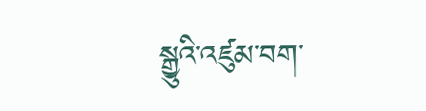སྒྱུའི་འཛུམ་བག་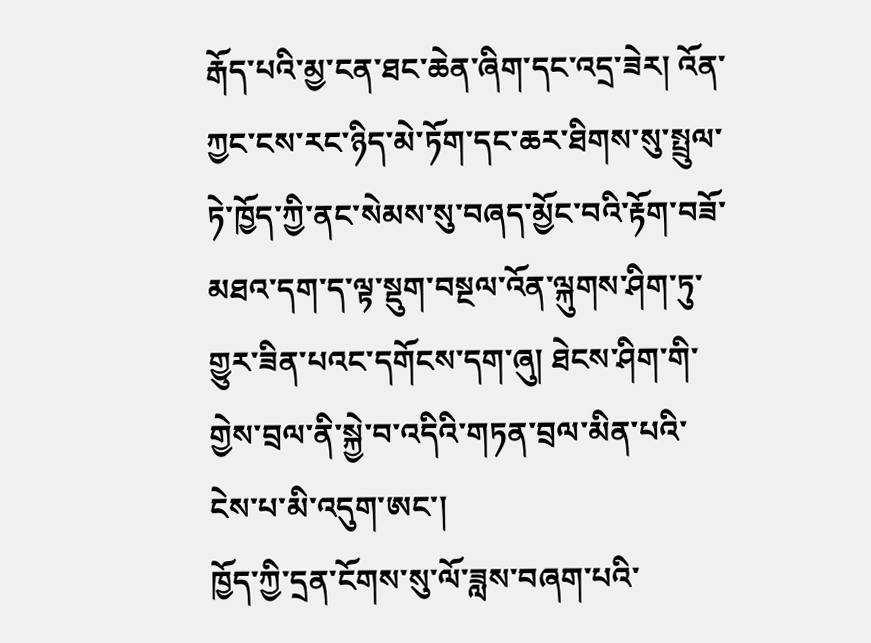རྒོད་པའི་མྱ་ངན་ཐང་ཆེན་ཞིག་དང་འདྲ་ཟེར། འོན་ཀྱང་ངས་རང་ཉིད་མེ་ཏོག་དང་ཆར་ཐིགས་སུ་སྤྲུལ་ཏེ་ཁྱོད་ཀྱི་ནང་སེམས་སུ་བཞད་མྱོང་བའི་རྟོག་བཟོ་མཐའ་དག་ད་ལྟ་སྡུག་བསྔལ་འོན་ལྐུགས་ཤིག་ཏུ་གྱུར་ཟིན་པའང་དགོངས་དག་ཞུ། ཐེངས་ཤིག་གི་གྱེས་བྲལ་ནི་སྐྱེ་བ་འདིའི་གཏན་བྲལ་མིན་པའི་ངེས་པ་མི་འདུག་ཨང་།
ཁྱོད་ཀྱི་དྲན་ངོགས་སུ་ལོ་ཟླས་བཞག་པའི་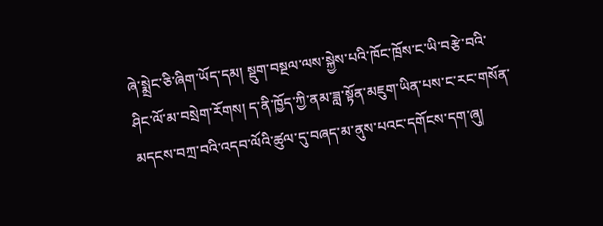ཞེ་སྨྲེང་ཅི་ཞིག་ཡོད་དམ། སྡུག་བསྔལ་ལས་སྐྱེས་པའི་ཁོང་ཁྲོས་ང་ཡི་བརྩེ་བའི་ཤིང་ལོ་མ་བསྲེག་རོགས། ད་ནི་ཁྱོད་ཀྱི་ནམ་ཟླ་སྟོན་མཇུག་ཡིན་པས་ང་རང་གསོན་མདངས་བཀྲ་བའི་འདབ་ལོའི་ཚུལ་དུ་བཞད་མ་ནུས་པའང་དགོངས་དག་ཞུ།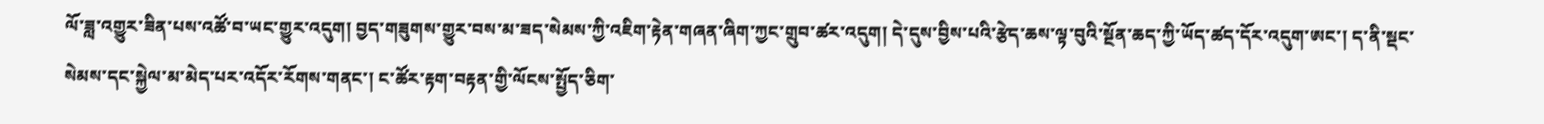ལོ་ཟླ་འགྱུར་ཟིན་པས་འཚོ་བ་ཡང་གྱུར་འདུག། བྱད་གཟུགས་གྱུར་བས་མ་ཟད་སེམས་ཀྱི་འཇིག་རྟེན་གཞན་ཞིག་ཀྱང་གྲུབ་ཚར་འདུག། དེ་དུས་བྱིས་པའི་རྩེད་ཆས་ལྟ་བུའི་སྔོན་ཆད་ཀྱི་ཡོད་ཚད་དོར་འདུག་ཨང་། ད་ནི་སྡང་སེམས་དང་སྐྱེལ་མ་མེད་པར་འདོར་རོགས་གནང་། ང་ཚོར་རྟག་བརྟན་གྱི་ལོངས་སྤྱོད་ཅིག་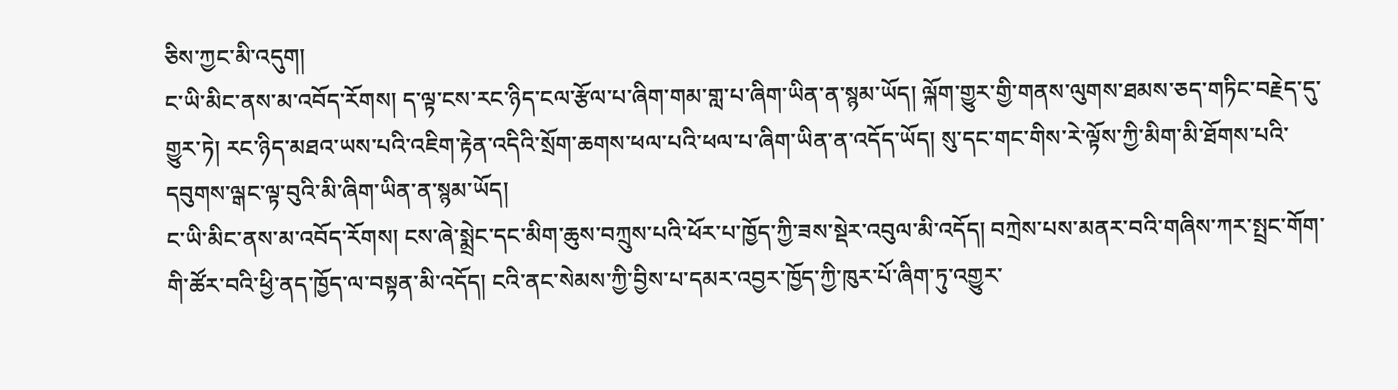ཅིས་ཀྱང་མི་འདུག།
ང་ཡི་མིང་ནས་མ་འབོད་རོགས། ད་ལྟ་ངས་རང་ཉིད་ངལ་རྩོལ་པ་ཞིག་གམ་གླ་པ་ཞིག་ཡིན་ན་སྙམ་ཡོད། ལྐོག་གྱུར་གྱི་གནས་ལུགས་ཐམས་ཅད་གཏིང་བརྗེད་དུ་གྱུར་ཏེ། རང་ཉིད་མཐའ་ཡས་པའི་འཇིག་རྟེན་འདིའི་སྲོག་ཆགས་ཕལ་པའི་ཕལ་པ་ཞིག་ཡིན་ན་འདོད་ཡོད། སུ་དང་གང་གིས་རེ་ལྟོས་ཀྱི་མིག་མི་ཐོགས་པའི་དབུགས་ལྒང་ལྟ་བུའི་མི་ཞིག་ཡིན་ན་སྙམ་ཡོད།
ང་ཡི་མིང་ནས་མ་འབོད་རོགས། ངས་ཞེ་སྨྲེང་དང་མིག་ཆུས་བཀྲུས་པའི་ཕོར་པ་ཁྱོད་ཀྱི་ཟས་སྡེར་འབུལ་མི་འདོད། བཀྲེས་པས་མནར་བའི་གཞིས་ཀར་སྤྲང་གོག་གི་ཚོར་བའི་ཕྱི་ནད་ཁྱོད་ལ་བསྟན་མི་འདོད། ངའི་ནང་སེམས་ཀྱི་བྱིས་པ་དམར་འབྱར་ཁྱོད་ཀྱི་ཁུར་པོ་ཞིག་ཏུ་འགྱུར་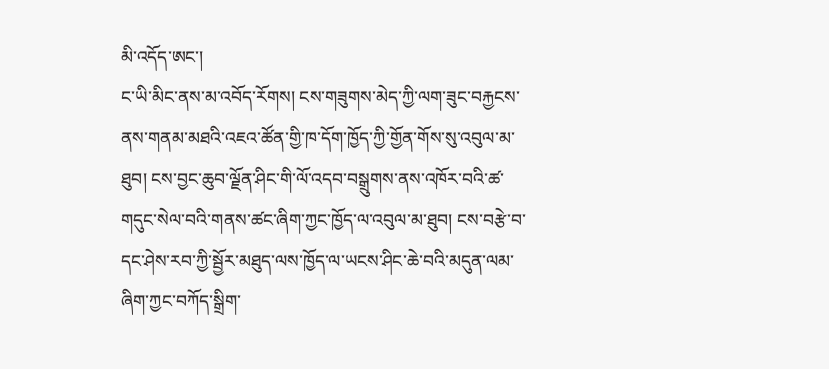མི་འདོད་ཨང་།
ང་ཡི་མིང་ནས་མ་འབོད་རོགས། ངས་གཟུགས་མེད་ཀྱི་ལག་ཟུང་བརྐྱངས་ནས་གནམ་མཐའི་འཇའ་ཚོན་གྱི་ཁ་དོག་ཁྱོད་ཀྱི་གྱོན་གོས་སུ་འབུལ་མ་ཐུབ། ངས་བྱང་ཆུབ་ལྗོན་ཤིང་གི་ལོ་འདབ་བསྒྲུགས་ནས་འཁོར་བའི་ཚ་གདུང་སེལ་བའི་གནས་ཚང་ཞིག་ཀྱང་ཁྱོད་ལ་འབུལ་མ་ཐུབ། ངས་བརྩེ་བ་དང་ཤེས་རབ་ཀྱི་སྦྱོར་མཐུད་ལས་ཁྱོད་ལ་ཡངས་ཤིང་ཆེ་བའི་མདུན་ལམ་ཞིག་ཀྱང་བཀོད་སྒྲིག་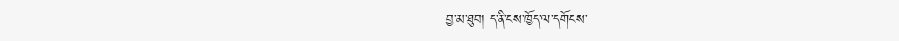བྱ་མ་ཐུབ། ད་ནི་ངས་ཁྱོད་ལ་དགོངས་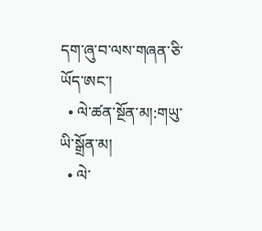དག་ཞུ་བ་ལས་གཞན་ཅི་ཡོད་ཨང་།
  • ལེ་ཚན་སྔོན་མ།:གཡུ་ཡི་སྒྲོན་མ།
  • ལེ་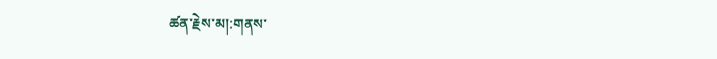ཚན་རྗེས་མ།:གནས་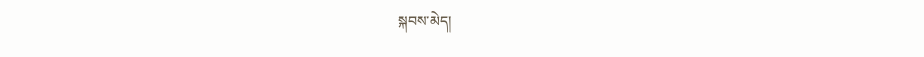སྐབས་མེད།